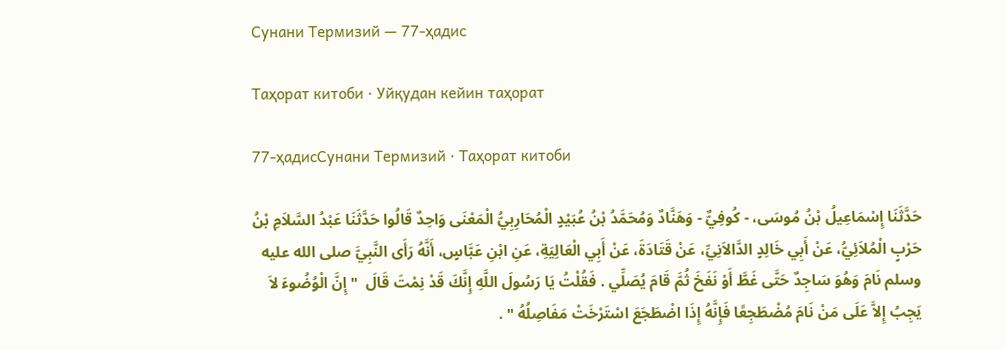Сунани Термизий — 77-ҳадис

Таҳорат китоби · Уйқудан кейин таҳорат

77-ҳадисСунани Термизий · Таҳорат китоби

حَدَّثَنَا إِسْمَاعِيلُ بْنُ مُوسَى، - كُوفِيٌّ - وَهَنَّادٌ وَمُحَمَّدُ بْنُ عُبَيْدٍ الْمُحَارِبِيُّ الْمَعْنَى وَاحِدٌ قَالُوا حَدَّثَنَا عَبْدُ السَّلاَمِ بْنُ حَرْبٍ الْمُلاَئِيُّ، عَنْ أَبِي خَالِدٍ الدَّالاَنِيِّ، عَنْ قَتَادَةَ، عَنْ أَبِي الْعَالِيَةِ، عَنِ ابْنِ عَبَّاسٍ، أَنَّهُ رَأَى النَّبِيَّ صلى الله عليه وسلم نَامَ وَهُوَ سَاجِدٌ حَتَّى غَطَّ أَوْ نَفَخَ ثُمَّ قَامَ يُصَلِّي . فَقُلْتُ يَا رَسُولَ اللَّهِ إِنَّكَ قَدْ نِمْتَ قَالَ  " إِنَّ الْوُضُوءَ لاَ يَجِبُ إِلاَّ عَلَى مَنْ نَامَ مُضْطَجِعًا فَإِنَّهُ إِذَا اضْطَجَعَ اسْتَرْخَتْ مَفَاصِلُهُ " .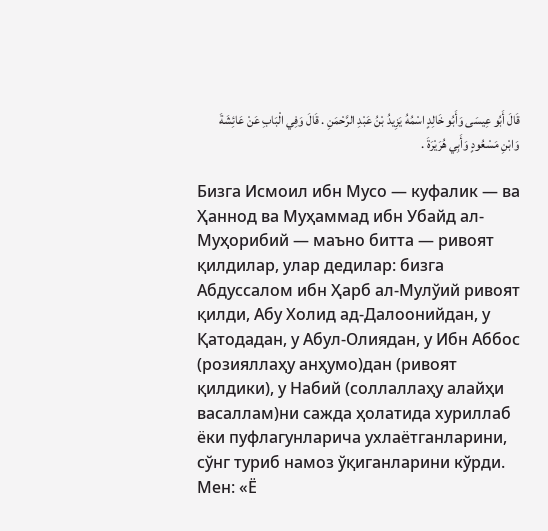قَالَ أَبُو عِيسَى وَأَبُو خَالِدٍ اسْمُهُ يَزِيدُ بْنُ عَبْدِ الرَّحْمَنِ . قَالَ وَفِي الْبَابِ عَنْ عَائِشَةَ وَابْنِ مَسْعُودٍ وَأَبِي هُرَيْرَةَ .

Бизга Исмоил ибн Мусо — куфалик — ва Ҳаннод ва Муҳаммад ибн Убайд ал-Муҳорибий — маъно битта — ривоят қилдилар, улар дедилар: бизга Абдуссалом ибн Ҳарб ал-Мулўий ривоят қилди, Абу Холид ад-Далоонийдан, у Қатодадан, у Абул-Олиядан, у Ибн Аббос (розияллаҳу анҳумо)дан (ривоят қилдики), у Набий (соллаллаҳу алайҳи васаллам)ни сажда ҳолатида хуриллаб ёки пуфлагунларича ухлаётганларини, сўнг туриб намоз ўқиганларини кўрди. Мен: «Ё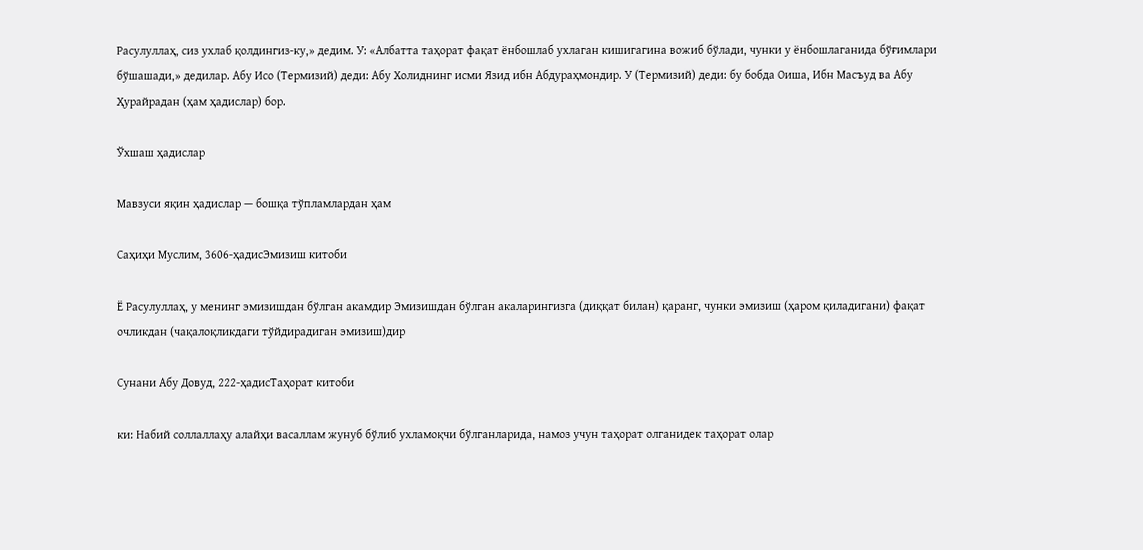Расулуллаҳ, сиз ухлаб қолдингиз-ку,» дедим. У: «Албатта таҳорат фақат ёнбошлаб ухлаган кишигагина вожиб бўлади, чунки у ёнбошлаганида бўғимлари бўшашади,» дедилар. Абу Исо (Термизий) деди: Абу Холиднинг исми Язид ибн Абдураҳмондир. У (Термизий) деди: бу бобда Оиша, Ибн Масъуд ва Абу Ҳурайрадан (ҳам ҳадислар) бор.

Ўхшаш ҳадислар

Мавзуси яқин ҳадислар — бошқа тўпламлардан ҳам

Саҳиҳи Муслим, 3606-ҳадисЭмизиш китоби

Ё Расулуллаҳ, у менинг эмизишдан бўлган акамдир Эмизишдан бўлган акаларингизга (диққат билан) қаранг, чунки эмизиш (ҳаром қиладигани) фақат очликдан (чақалоқликдаги тўйдирадиган эмизиш)дир

Сунани Абу Довуд, 222-ҳадисТаҳорат китоби

ки: Набий соллаллаҳу алайҳи васаллам жунуб бўлиб ухламоқчи бўлганларида, намоз учун таҳорат олганидек таҳорат олар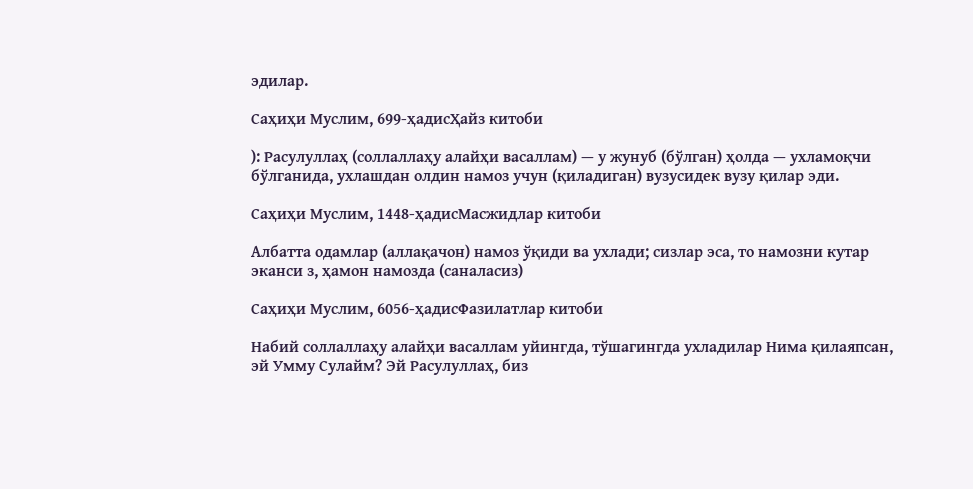эдилар.

Саҳиҳи Муслим, 699-ҳадисҲайз китоби

): Расулуллаҳ (соллаллаҳу алайҳи васаллам) — у жунуб (бўлган) ҳолда — ухламоқчи бўлганида, ухлашдан олдин намоз учун (қиладиган) вузусидек вузу қилар эди.

Саҳиҳи Муслим, 1448-ҳадисМасжидлар китоби

Албатта одамлар (аллақачон) намоз ўқиди ва ухлади; сизлар эса, то намозни кутар эканси з, ҳамон намозда (саналасиз)

Саҳиҳи Муслим, 6056-ҳадисФазилатлар китоби

Набий соллаллаҳу алайҳи васаллам уйингда, тўшагингда ухладилар Нима қилаяпсан, эй Умму Сулайм? Эй Расулуллаҳ, биз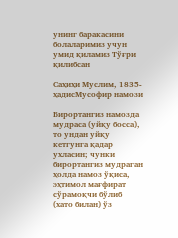унинг баракасини болаларимиз учун умид қиламиз Тўғри қилибсан

Саҳиҳи Муслим, 1835-ҳадисМусофир намози

Бирортангиз намозда мудраса (уйқу босса), то ундан уйқу кетгунга қадар ухласин; чунки бирортангиз мудраган ҳолда намоз ўқиса, эҳтимол мағфират сўрамоқчи бўлиб (хато билан) ўз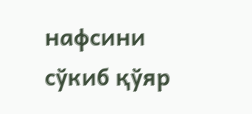нафсини сўкиб қўяр